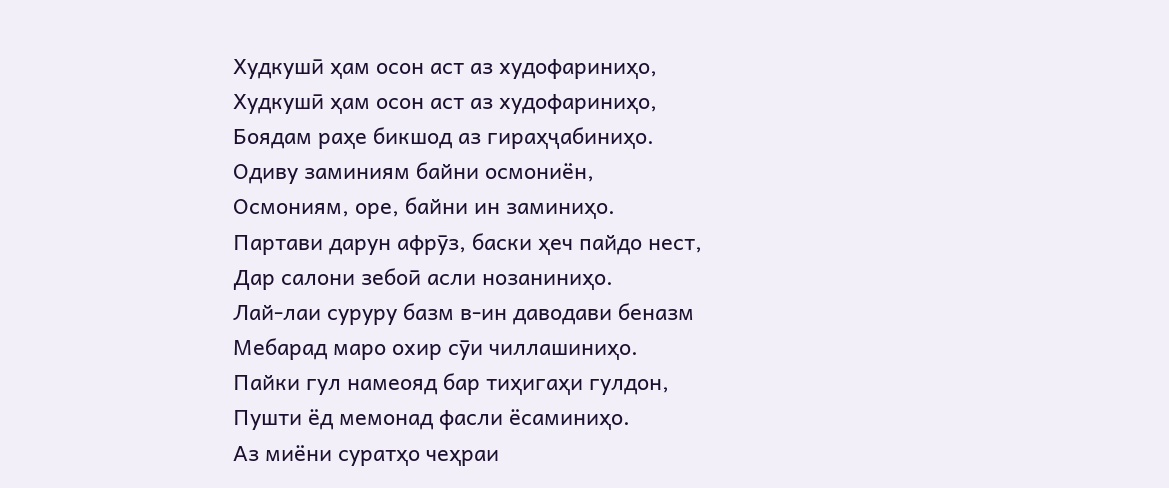Худкушӣ ҳам осон аст аз худофариниҳо,
Худкушӣ ҳам осон аст аз худофариниҳо,
Боядам раҳе бикшод аз гираҳҷабиниҳо.
Одиву заминиям байни осмониён,
Осмониям, оре, байни ин заминиҳо.
Партави дарун афрӯз, баски ҳеч пайдо нест,
Дар салони зебоӣ асли нозаниниҳо.
Лай-лаи суруру базм в-ин даводави беназм
Мебарад маро охир сӯи чиллашиниҳо.
Пайки гул намеояд бар тиҳигаҳи гулдон,
Пушти ёд мемонад фасли ёсаминиҳо.
Аз миёни суратҳо чеҳраи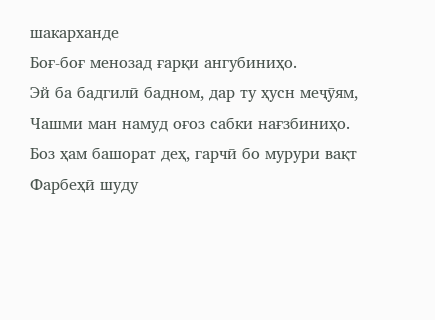шакарханде
Боғ-боғ менозад ғарқи ангубиниҳо.
Эй ба бадгилӣ бадном, дар ту ҳусн меҷӯям,
Чашми ман намуд оғоз сабки нағзбиниҳо.
Боз ҳам башорат деҳ, гарчӣ бо мурури вақт
Фарбеҳӣ шуду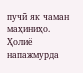пучӣ як чаман маҳиниҳо.
Ҳолиё напажмурда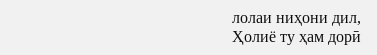лолаи ниҳони дил,
Ҳолиё ту ҳам дорӣ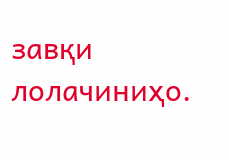завқи лолачиниҳо.